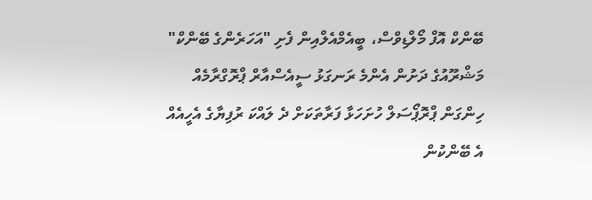ބޭންކް އޮފް މޯލްޑިވްސް، ބީއެމްއެލްއިން ފެށި "އަހަރެންގެ ބޭންކް" މަޝްރޫއުގެ ދަށުން އެންމެ ރަނގަޅު ސީއެސްއާރް ޕްރޮގްރާމެއް ހިންގަން ޕްރޮޕޯސަލް ހުށަހަޅާ ފަރާތަކަށް ދެ ލައްކަ ރުފިޔާގެ އެހީއެއް އެ ބޭންކުން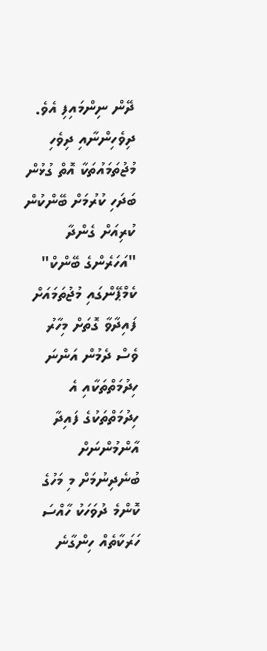ދޭން ނިންމައިފި އެވެ.
ދިވެހިންނާއި ދިވެހި މުޖުތަމައުތަކާ އޮތް ގުޅުން ބަދަހި ކުރުމަށް ބޭންކުން ކުރިއަށް ގެންދާ "އަހަރެންގެ ބޭންކް" ކެމްޕޭންގައި މުޖުތަމައަށް ފައިދާވާ ގޮތަށް މިހާރު ވެސް ދެމުން އަންނަ ހިދުމަތްތަކާއި އެ ހިދުމަތްތަކުގެ ފައިދާ އާންމުންނަށް ބުނެދިނުމަށް މި މަހުގެ ކޮންމެ ދުވަހަކު ހާއްސަ ހަރަކާތެއް ހިންގާނެ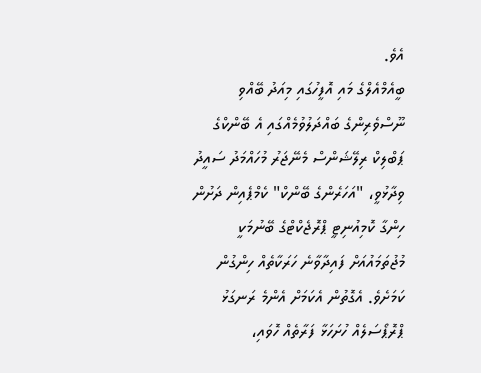އެވެ.
ބީއެމްއެލްގެ މައި އޮފީހުގައި މިއަދު ބޭއްވި ނޫސްވެރިންގެ ބައްދަލުވުމެއްގައި އެ ބޭންކްގެ ޕަބްލިކް ރިލޭޝަންސް މެނޭޖަރު މުހައްމަދު ސައީދު ވިދާޅުވީ، "އަހަރެންގެ ބޭންކް" ކެމްޕެއިން ދަށުން ހިންގާ ކޮމިއުނިޓީ ޕްރޮޖެކްޓްގެ ބޭނުމަކީ މުޖުތަމައުއަށް ފައިދާވާނެ ހަރަކާތެއް ހިންގުން ކަމަށެވެ. އެގޮތުން އެކަމަށް އެންމެ ރަނގަޅު ޕްރޮޕޯސަލެއް ހުށަހަޅާ ފަރާތެއް ހޮވައި،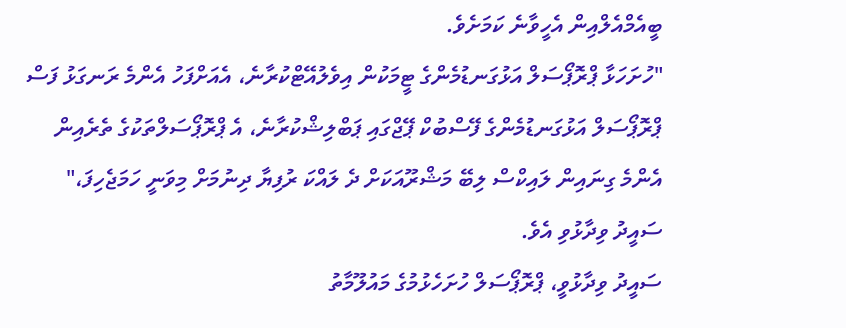ބީއެމްއެލްއިން އެހީވާނެ ކަމަށެވެ.
"ހުށަހަޅާ ޕްރޮޕޯސަލް އަޅުގަނޑުމެންގެ ޓީމަކުން އިވެލުއޭޓްކުރާނެ، އެއަށްފަހު އެންމެ ރަނގަޅު ފަސް ޕްރޮޕޯސަލް އަޅުގަނޑުމެންގެ ފޭސްބުކް ޕޭޖްގައި ޕަބްލިޝްކުރާނެ، އެ ޕްރޮޕޯސަލްތަކުގެ ތެރެއިން އެންމެ ގިނައިން ލައިކްސް ލިބޭ މަޝްރޫއަކަށް ދެ ލައްކަ ރުފިޔާ ދިނުމަށް މިވަނީ ހަމަޖެހިފަ،" ސައީދު ވިދާޅުވި އެވެ.
ސައީދު ވިދާޅުވީ، ޕްރޮޕޯސަލް ހުށަހެޅުމުގެ މައުލޫމާތު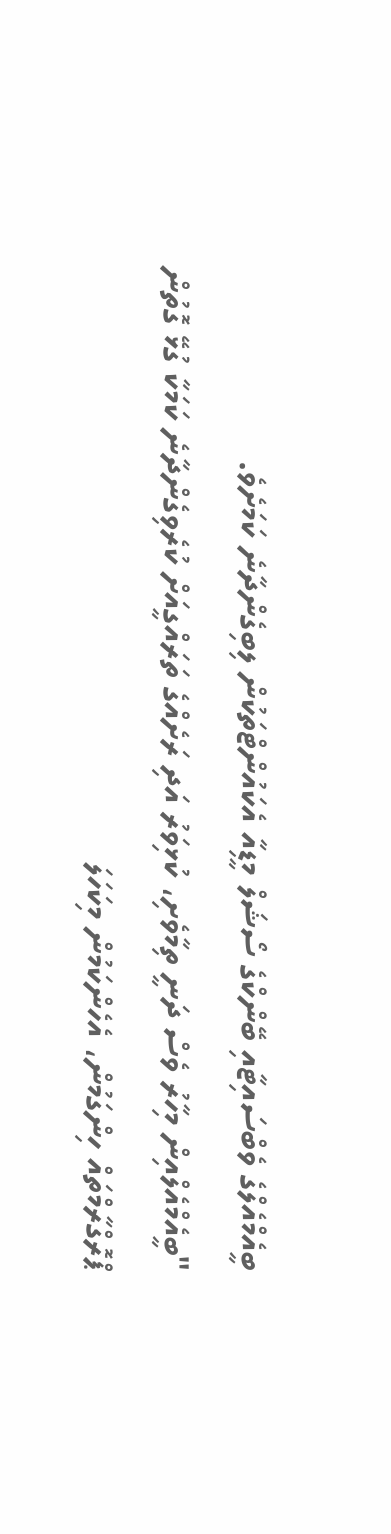ބީއެމްއެލްގެ ވެބްސައިޓާއި ބޭންކްގެ ސޯޝަލް މީޑިއާ އެކައުންޓްތަކުން ލިބިގެންދާނެ ކަމަށެވެ.
"ބީއެމްއެލްއިން މިހާރު ވެސް ދަނީ ތިމާވެށި، ކުޅިވަރު އަދި ރަށެއްގެ ތަރައްގީއަށް ކުރެވިގެންދާނެ ކަމަކާ ގުޅޭ ގޮތުން ޕްރޮގްރާމްތައް ހިންގަމުން، އެހެންކަމުން މިކަހަލަ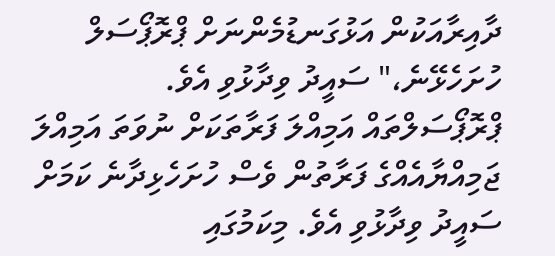ދާއިރާއަކުން އަޅުގަނޑުމެންނަށް ޕްރޮޕޯސަލް ހުށަހެޅޭނެ،" ސައީދު ވިދާޅުވި އެވެ.
ޕްރޮޕޯސަލްތައް އަމިއްލަ ފަރާތަކަށް ނުވަތަ އަމިއްލަ ޖަމިއްޔާއެއްގެ ފަރާތުން ވެސް ހުށަހެޅިދާނެ ކަމަށް ސައީދު ވިދާޅުވި އެވެ. މިކަމުގައި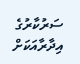ސަރުކާރުގެ އިދާރާއަކަށް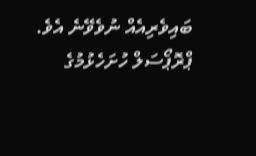ބައިވެރިއެއް ނުވެވޭނެ އެވެ.
ޕްރޮޕޯސަލް ހުށަހެޅުމުގެ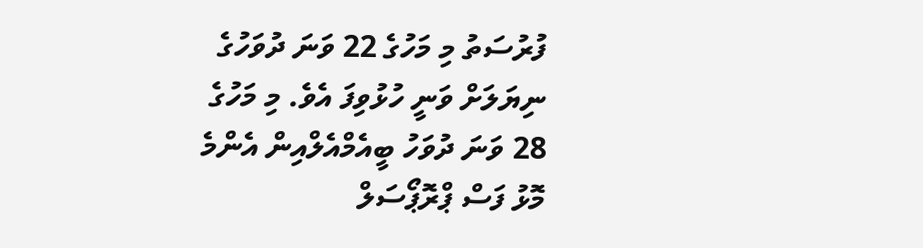ފުރުސަތު މި މަހުގެ 22 ވަނަ ދުވަހުގެ ނިޔަލަށް ވަނީ ހުޅުވިފަ އެވެ. މި މަހުގެ 28 ވަނަ ދުވަހު ބީއެމްއެލްއިން އެންމެ މޮޅު ފަސް ޕްރޮޕޯސަލް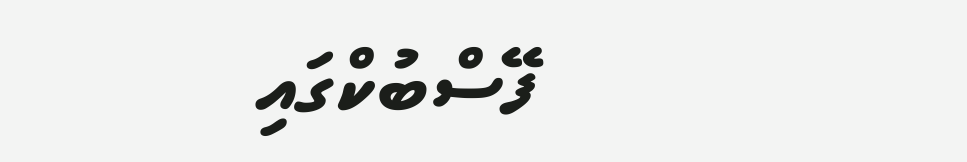ފޭސްބުކްގައި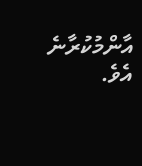އާންމުކުރާނެ އެވެ.